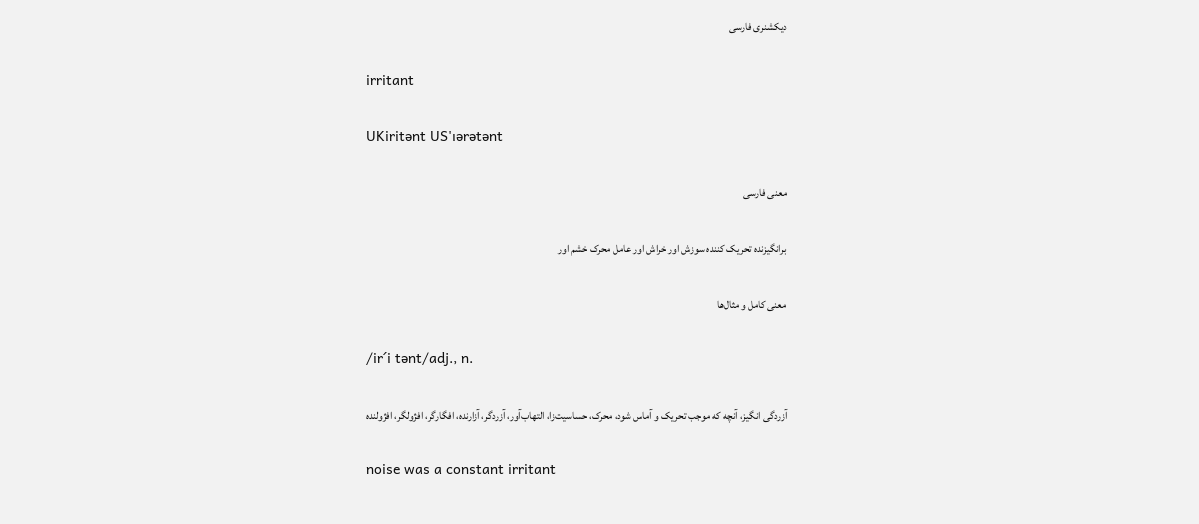دیکشنری فارسی

irritant

UKiritənt US'ıərətənt

معنی فارسی

برانگيزنده تحريک کننده سوزش اور خراش اور عامل محرک خشم اور

معنی کامل و مثال‌ها

/ir´i tǝnt/adj., n.

آزردگی انگیز، آنچه که موجب تحریک و آماس شود، محرک، حساسیت‌زا، التهاب‌آور، آزردگر، آزارنده، افگارگر، افژولگر، افژولنده

noise was a constant irritant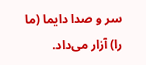سر و صدا دایما (ما را) آزار می‌داد.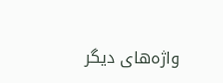واژه‌های دیگر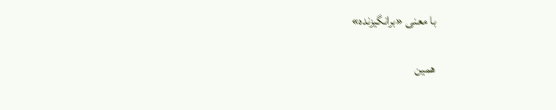با معنی «برانگيزنده»

همین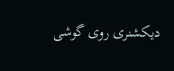دیکشنری روی گوشی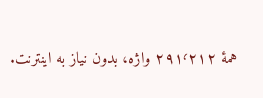همهٔ ۲۹۱٬۲۱۲ واژه، بدون نیاز به اینترنت.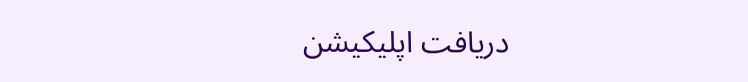دریافت اپلیکیشن